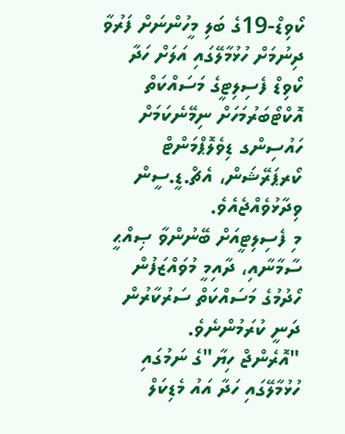ކޯވިޑް-19ގެ ބަލި މީހުންނަށް ފަރުވާ ދިނުމަށް ހުޅުމާލޭގައި އަލަށް ހަދާ ކޯވިޑް ފެސިލިޓީގެ މަސައްކަތް އޮކްޓޯބަރުމަހަށް ނިމޭނެކަމަށް ހައުސިންގ ޑިވެލޮޕްމަންޓް ކޯރޕަރޭޝަން، އެޗް.ޑީ.ސީން ވިދާޅުވެއްޖެއެވެ.
މި ފެސިލިޓީއަށް ބޭނުންވާ ޞިއްޙީ ސާމާނާއި، ދާއިމީ މުވައްޒަފުން ހޯދުމުގެ މަސައްކަތް ސަރުކާރުން ދަނީ ކުރަމުންނެވެ.
"އޮރެންޖް ހިޔާ"ގެ ނަމުގައި ހުޅުމާލޭގައި ހަދާ އައު މެޑިކަލް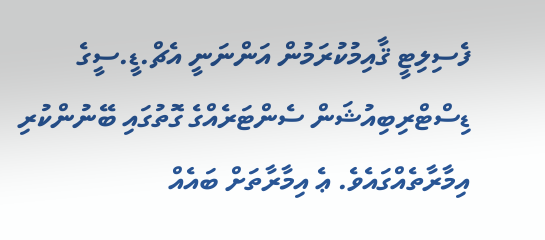ފެސިލިޓީ ޤާއިމުކުރަމުން އަންނަނީ އެޗް.ޑީ.ސީގެ ޑިސްޓްރިބިއުޝަން ސެންޓަރެއްގެ ގޮތުގައި ބޭނުންކުރި އިމާރާތެއްގައެވެ. ޢެ އިމާރާތަށް ބައެއް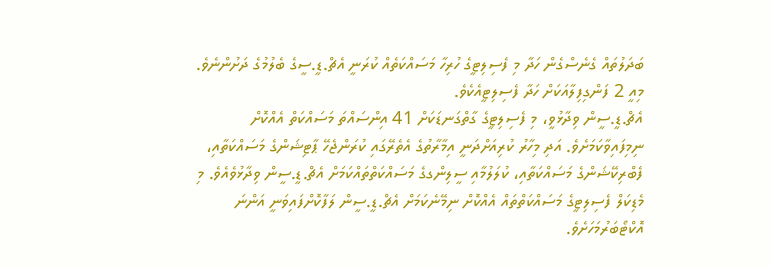ބަދަލުތައް ގެނެސްގެން ހަދާ މި ފެސިލިޓީގެ ހުރިހާ މަސައްކަތެއް ކުރަނީ އެޗް.ޑީ.ސީގެ ބެލުމުގެ ދަށުންނެވެ. މިއީ 2 ފަންގިފިލާއަކަށް ހަދާ ފެސިލިޓީއެކެވެ.
އެޗް.ޑީ.ސީން ވިދާޅުވީ، މި ފެސިލިޓީގެ ގާތްގަނޑަކަށް 41 އިންސައްތަ މަސައްކަތް އެއްކޮށް ނިމިފައިވާކަމަށެވެ. އަދި މިހާރު ކުރިއަށްދަނީ އިމާރާތުގެ އެތެރޭގައި ކުރަންޖެހޭ ޕާޓިޝަންގެ މަސައްކަތާއި، ފެބްރިކޭޝަންގެ މަސައްކަތާއި، ކުލަލުމާއި ސީލިންގގެ މަސައްކަތްތައްކަމަށް އެޗް.ޑީ.ސީން ވިދާޅުވެއެވެ. މި މެޑިކަލް ފެސިލިޓީގެ މަސައްކަތްތައް އެއްކޮށް ނިމޭނެކަމަށް އެޗް.ޑީ.ސީން ލަފާކޮށްފައިވަނީ އަންނަ އޮކްޓޯބަރުމަހަށެވެ.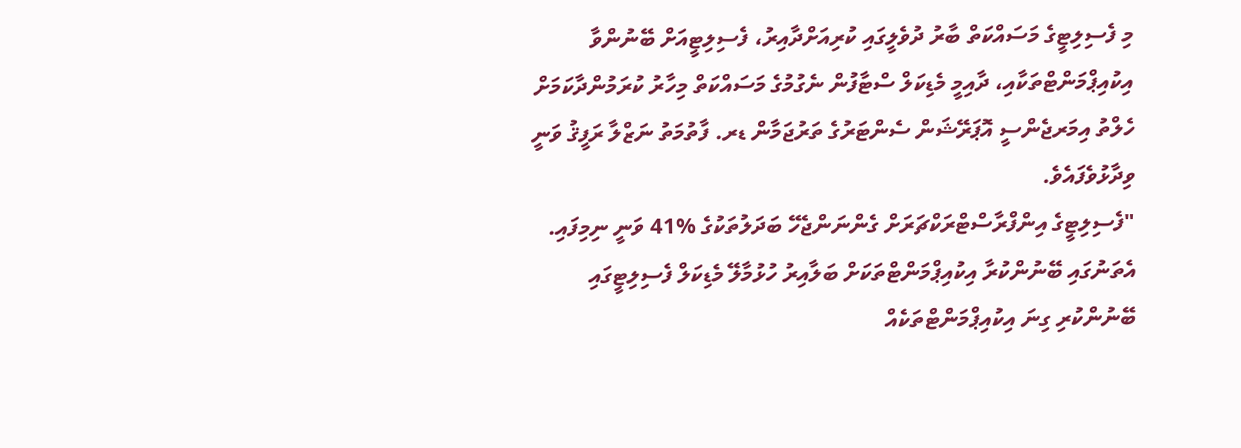މި ފެސިލިޓީގެ މަސައްކަތް ބާރު ދުވެލީގައި ކުރިއަށްދާއިރު، ފެސިލިޓީއަށް ބޭނުންވާ އިކުއިޕްމަންޓްތަކާއި، ދާއިމީ މެޑިކަލް ސްޓާފުން ނެގުމުގެ މަސައްކަތް މިހާރު ކުރަމުންދާކަމަށް ހެލްތު އިމަރޖެންސީ އޮޕަރޭޝަން ސެންޓަރުގެ ތަރުޖަމާން ޑރ. ފާތުމަތު ނަޒްލާ ރަފީޤު ވަނީ ވިދާޅުވެފައެވެ.
"ފެސިލިޓީގެ އިންފްރާސްޓްރަކްޗަރަށް ގެންނަންޖެހޭ ބަދަލުތަކުގެ %41 ވަނީ ނިމިފައި. އެތަނުގައި ބޭނުންކުރާ އިކުއިޕްމަންޓްތަކަށް ބަލާއިރު ހުޅުމާލޭ މެޑިކަލް ފެސިލިޓީގައި ބޭނުންކުރި ގިނަ އިކުއިޕްމަންޓްތަކެއް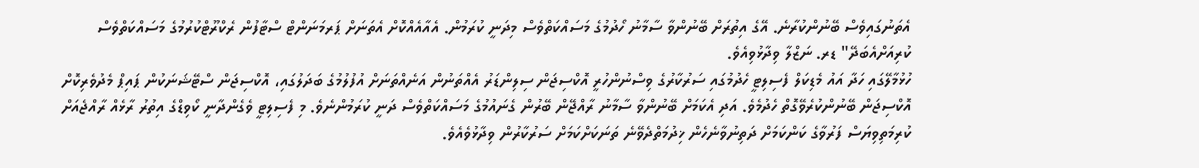އެތަނުގައިވެސް ބޭނުންކުރާނެ. އޭގެ އިތުރަށް ބޭނުންވާ ސާމާނު ހޯދުމުގެ މަސައްކަތްވެސް މިދަނީ ކުރަމުން. އެއާއެއްކޮށް އެތަނަށް ޕަރމަނަންޓް ސްޓާފުން ރެކްރޫޓްކުރުމުގެ މަސައްކަތްވެސް ކުރިއަށްއެބަދޭ" ޑރ. ނަޒްލާ ވިދާޅުވިއެވެ.
ހުޅުމާލޭގައި ހަދާ އައު މެޑިކަލް ފެސިލިޓީ ހެދުމުގައި ސަރުކާރުގެ ވިސްނުންހުރީ އޮކްސިޖަން ސިލިންޑަރު އެއްތަނުން އަނެއްތަނަށް އުފުލުމުގެ ބަދަލުގައި، އޮކްސިޖަން ސްޓޭޝަނަކުން ޕައިޕް މެދުވެރިކޮށް އޮކްސިޖަން ބޭނުންކުރެވޭގޮތް ހެދުމެވެ. އަދި އެކަމަށް ބޭނުންވާ ސާމާނު ރާއްޖޭން ބޭރުން ގެނައުމުގެ މަސައްކަތްވެސް ދަނީ ކުރަމުންނެވެ. މި ފެސިލިޓީ ވެގެންދާނީ ކޯވިޑްގެ އިތުރު ރާޅެއް ރާއްޖެއަށް ކުރިމަތިވިޔަސް ފަރުވާގެ ކަންކަމަށް ދަތިނުވާނެހެން ޚިދުމަތްދެވޭނެ ތަނަކަށްކަމަށް ސަރުކާރުން ވިދާޅުވެއެވެ.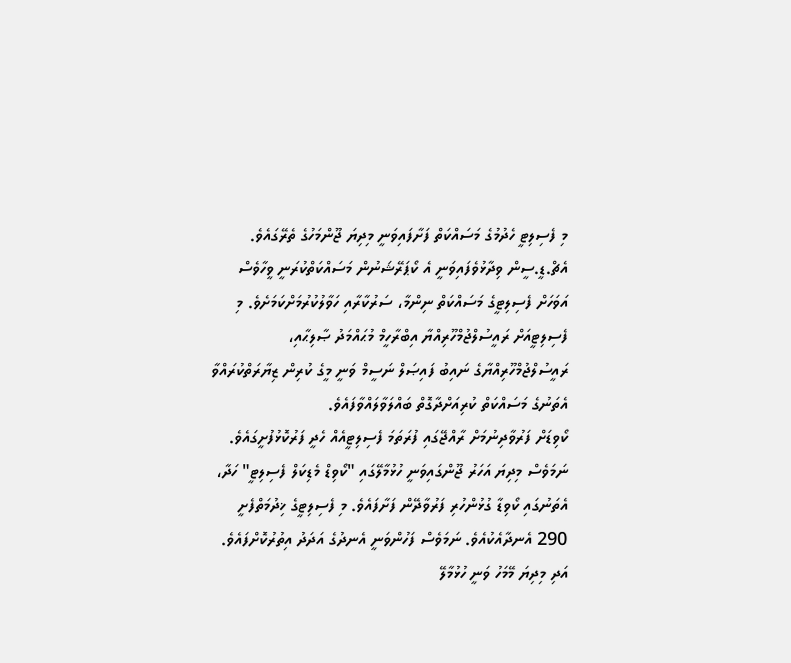މި ފެސިލިޓީ ހެދުމުގެ މަސައްކަތް ފަށާފައިވަނީ މިދިޔަ ޖޫންމަހުގެ ތެރޭގައެވެ. އެޗް.ޑީ.ސީން ވިދާޅުވެފައިވަނީ އެ ކޯޕަރޭޝަނުން މަސައްކަތްކުރަނީ ވީހާވެސް އަވަހަށް ފެސިލިޓީގެ މަސައްކަތް ނިންމާ، ސަރުކާރާއި ހަވާލުކުރުމަށްކަމަށެވެ. މި ފެސިލިޓީއަށް ރައީސުލްޖުމްހޫރިއްޔާ އިބްރާހީމް މުޙައްމަދު ޞާލިޙާއި، ރައީސުލްޖުމްހޫރިއްޔާގެ ނައިބު ފައިޞަލް ނަސީމް ވަނީ މީގެ ކުރިން ޒިޔާރަތްކުރައްވާ އެތަނުގެ މަސައްކަތް ކުރިއަށްދާގޮތް ބައްލަވާލައްވާފައެވެ.
ކޯވިޑަށް ފަރުވާދިނުމަށް ރާއްޖޭގައި ފުރަތަމަ ފެސިލިޓީއެއް ހެދީ ފަރުކޮޅުފުށީގައެވެ. ނަމަވެސް މިދިޔަ އަހަރު ޖޫންގައިވަނީ ހުޅުމާލޭގައި "ކޯވިޑް މެޑިކަލް ފެސިލިޓީ" ހަދާ، އެތަނުގައި ކޯވިޑާ ގުޅުންހުރި ފަރުވާދޭން ފަށާފައެވެ. މި ފެސިލިޓީގެ ޚިދުމަތްފެށީ 290 އެނދާއެކުއެވެ. ނަމަވެސް ފަހުންވަނީ އެނދުގެ އަދަދު އިތުރުކޮށްފައެވެ. އަދި މިދިޔަ މޭމަހު ވަނީ ހުޅުމާލޭ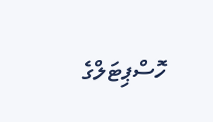ހޮސްޕިޓަލްގެ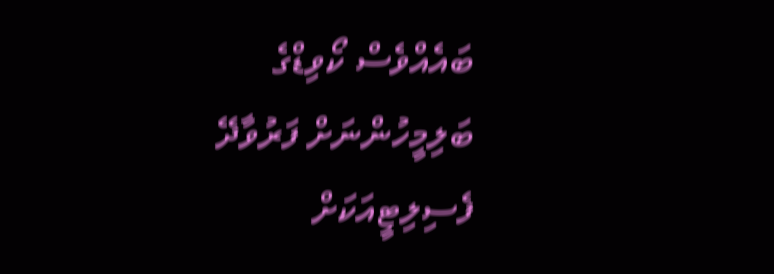ބައެއްވެސް ކޯވިޑްގެ ބަލިމީހުންނަށް ފަރުވާދޭ ފެސިލިޓީއަކަށް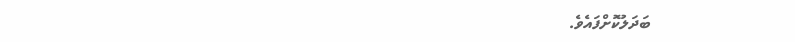ބަދަލުކޮށްފައެވެ.